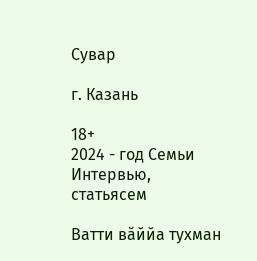Сувар

г. Казань

18+
2024 - год Семьи
Интервью, статьясем

Ватти вăййа тухман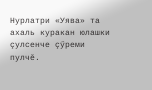Нурлатри «Уява» та ахаль куракан юлашки çулсенче çӳреми пулчӗ.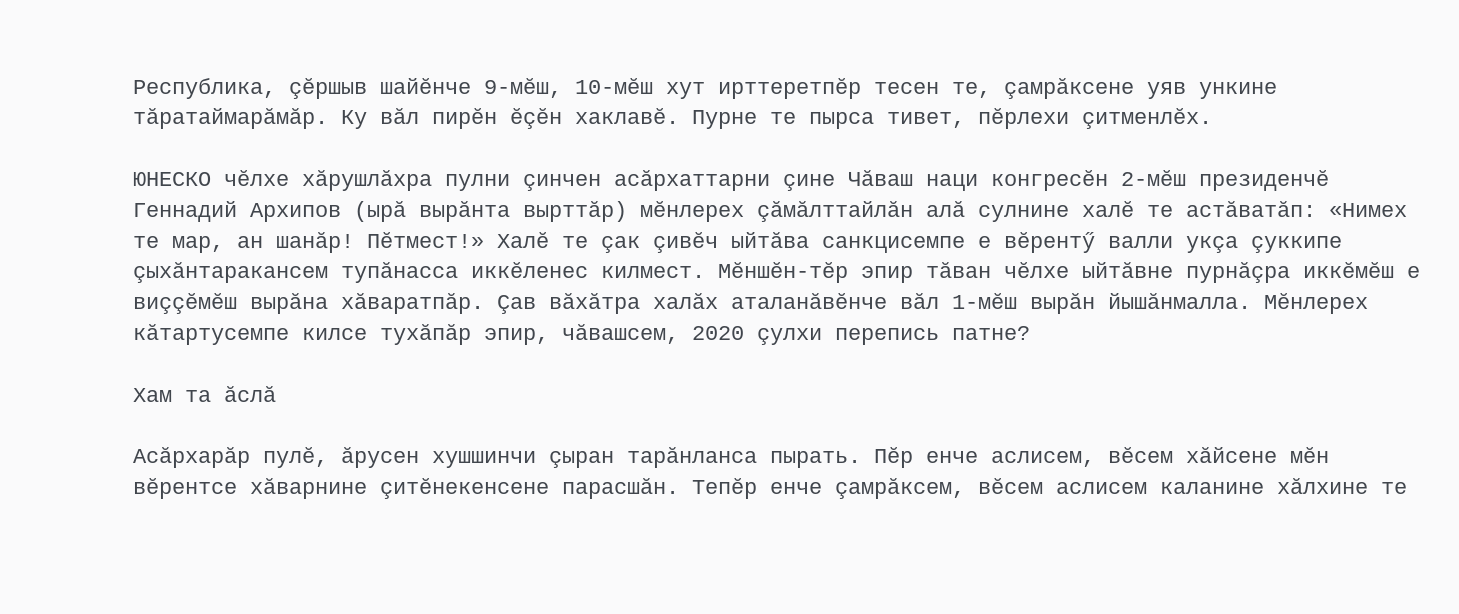Республика, çӗршыв шайӗнче 9-мӗш, 10-мӗш хут ирттеретпӗр тесен те, çамрăксене уяв ункине тăратаймарăмăр. Ку вăл пирӗн ӗçӗн хаклавӗ. Пурне те пырса тивет, пӗрлехи çитменлӗх.

ЮНЕСКО чӗлхе хăрушлăхра пулни çинчен асăрхаттарни çине Чăваш наци конгресӗн 2-мӗш президенчӗ Геннадий Архипов (ырă вырăнта вырттăр) мӗнлерех çăмăлттайлăн алă сулнине халӗ те астăватăп: «Нимех те мар, ан шанăр! Пӗтмест!» Халӗ те çак çивӗч ыйтăва санкцисемпе е вӗрентӳ валли укçа çуккипе çыхăнтаракансем тупăнасса иккӗленес килмест. Мӗншӗн-тӗр эпир тăван чӗлхе ыйтăвне пурнăçра иккӗмӗш е виççӗмӗш вырăна хăваратпăр. Çав вăхăтра халăх аталанăвӗнче вăл 1-мӗш вырăн йышăнмалла. Мӗнлерех кăтартусемпе килсе тухăпăр эпир, чăвашсем, 2020 çулхи перепись патне?

Хам та ăслă

Асăрхарăр пулӗ, ăрусен хушшинчи çыран тарăнланса пырать. Пӗр енче аслисем, вӗсем хăйсене мӗн вӗрентсе хăварнине çитӗнекенсене парасшăн. Тепӗр енче çамрăксем, вӗсем аслисем каланине хăлхине те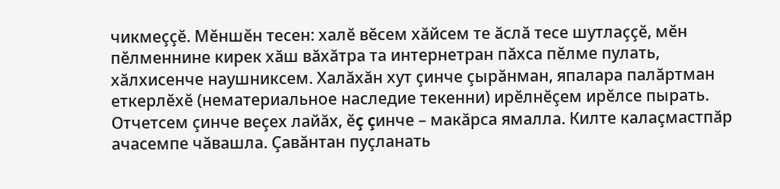чикмеççӗ. Мӗншӗн тесен: халӗ вӗсем хăйсем те ăслă тесе шутлаççӗ, мӗн пӗлменнине кирек хăш вăхăтра та интернетран пăхса пӗлме пулать, хăлхисенче наушниксем. Халăхăн хут çинче çырăнман, япалара палăртман еткерлӗхӗ (нематериальное наследие текенни) ирӗлнӗçем ирӗлсе пырать. Отчетсем çинче веçех лайăх, ӗç çинче – макăрса ямалла. Килте калаçмастпăр ачасемпе чăвашла. Çавăнтан пуçланать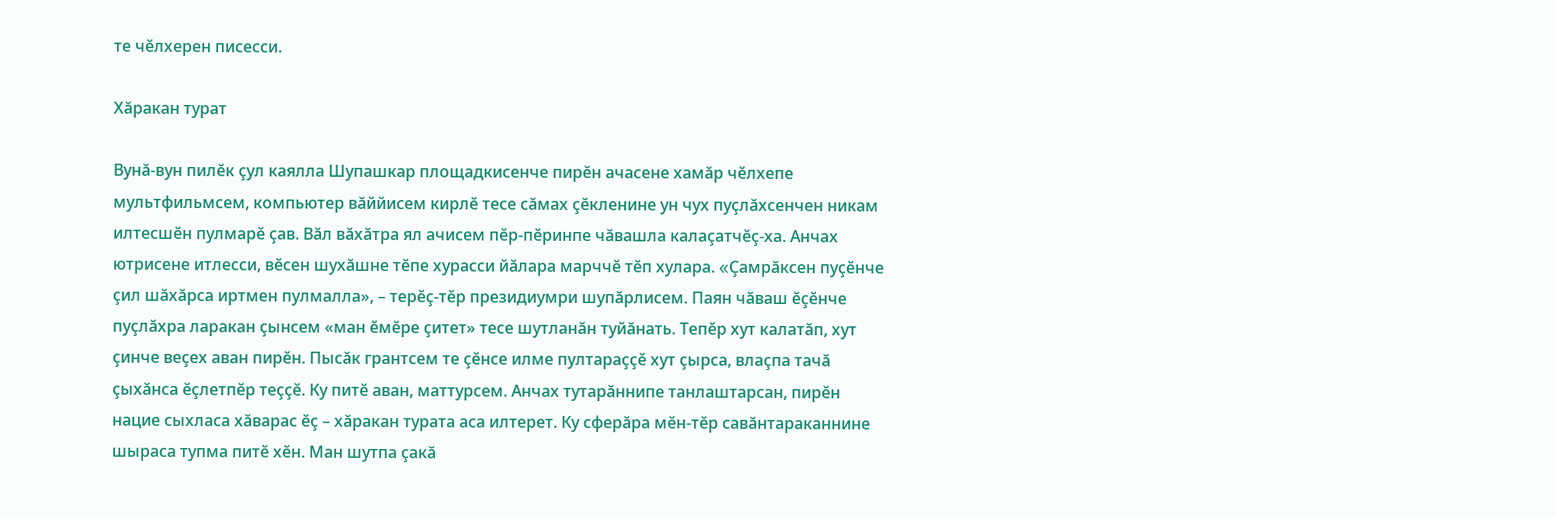те чӗлхерен писесси.

Хăракан турат

Вунă-вун пилӗк çул каялла Шупашкар площадкисенче пирӗн ачасене хамăр чӗлхепе мультфильмсем, компьютер вăййисем кирлӗ тесе сăмах çӗкленине ун чух пуçлăхсенчен никам илтесшӗн пулмарӗ çав. Вăл вăхăтра ял ачисем пӗр-пӗринпе чăвашла калаçатчӗç-ха. Анчах ютрисене итлесси, вӗсен шухăшне тӗпе хурасси йăлара марччӗ тӗп хулара. «Çамрăксен пуçӗнче çил шăхăрса иртмен пулмалла», – терӗç-тӗр президиумри шупăрлисем. Паян чăваш ӗçӗнче пуçлăхра ларакан çынсем «ман ӗмӗре çитет» тесе шутланăн туйăнать. Тепӗр хут калатăп, хут çинче веçех аван пирӗн. Пысăк грантсем те çӗнсе илме пултараççӗ хут çырса, влаçпа тачă çыхăнса ӗçлетпӗр теççӗ. Ку питӗ аван, маттурсем. Анчах тутарăннипе танлаштарсан, пирӗн нацие сыхласа хăварас ӗç – хăракан турата аса илтерет. Ку сферăра мӗн-тӗр савăнтараканнине шыраса тупма питӗ хӗн. Ман шутпа çакă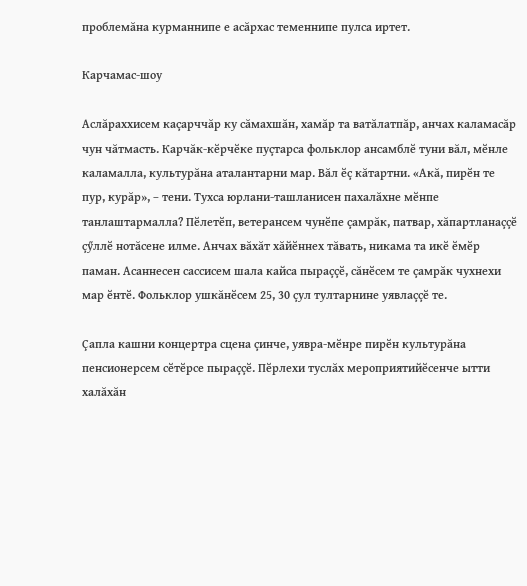проблемăна курманнипе е асăрхас теменнипе пулса иртет.

Карчамас-шоу

Аслăраххисем каçарччăр ку сăмахшăн, хамăр та ватăлатпăр, анчах каламасăр чун чăтмасть. Карчăк-кӗрчӗке пуçтарса фольклор ансамблӗ туни вăл, мӗнле каламалла, культурăна аталантарни мар. Вăл ӗç кăтартни. «Акă, пирӗн те пур, курăр», – тени. Тухса юрлани-ташланисен пахалăхне мӗнпе танлаштармалла? Пӗлетӗп, ветерансем чунӗпе çамрăк, патвар, хăпартланаççӗ çӳллӗ нотăсене илме. Анчах вăхăт хăйӗннех тăвать, никама та икӗ ӗмӗр паман. Асаннесен сассисем шала кайса пыраççӗ, сăнӗсем те çамрăк чухнехи мар ӗнтӗ. Фольклор ушкăнӗсем 25, 30 çул тултарнине уявлаççӗ те.

Çапла кашни концертра сцена çинче, уявра-мӗнре пирӗн культурăна пенсионерсем сӗтӗрсе пыраççӗ. Пӗрлехи туслăх мероприятийӗсенче ытти халăхăн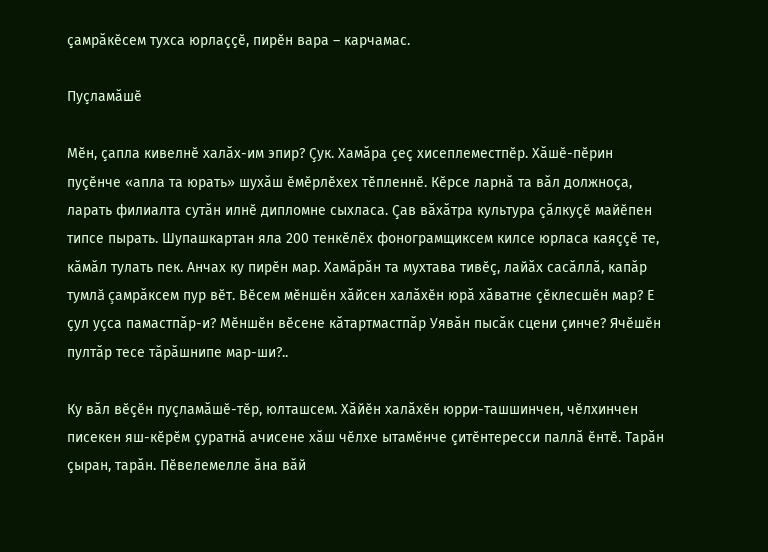çамрăкӗсем тухса юрлаççӗ, пирӗн вара – карчамас.

Пуçламăшӗ

Мӗн, çапла кивелнӗ халăх-им эпир? Çук. Хамăра çеç хисеплеместпӗр. Хăшӗ-пӗрин пуçӗнче «апла та юрать» шухăш ӗмӗрлӗхех тӗпленнӗ. Кӗрсе ларнă та вăл должноçа, ларать филиалта сутăн илнӗ дипломне сыхласа. Çав вăхăтра культура çăлкуçӗ майӗпен типсе пырать. Шупашкартан яла 200 тенкӗлӗх фонограмщиксем килсе юрласа каяççӗ те, кăмăл тулать пек. Анчах ку пирӗн мар. Хамăрăн та мухтава тивӗç, лайăх сасăллă, капăр тумлă çамрăксем пур вӗт. Вӗсем мӗншӗн хăйсен халăхӗн юрă хăватне çӗклесшӗн мар? Е çул уçса памастпăр-и? Мӗншӗн вӗсене кăтартмастпăр Уявăн пысăк сцени çинче? Ячӗшӗн пултăр тесе тăрăшнипе мар-ши?..

Ку вăл вӗçӗн пуçламăшӗ-тӗр, юлташсем. Хăйӗн халăхӗн юрри-ташшинчен, чӗлхинчен писекен яш-кӗрӗм çуратнă ачисене хăш чӗлхе ытамӗнче çитӗнтересси паллă ӗнтӗ. Тарăн çыран, тарăн. Пӗвелемелле ăна вăй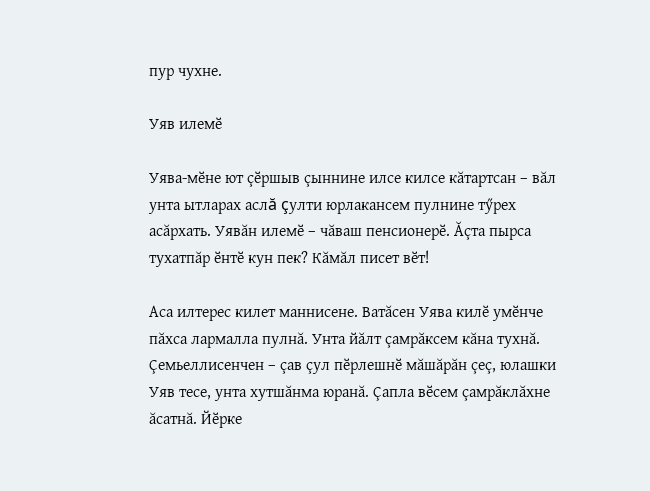пур чухне.

Уяв илемӗ

Уява-мӗне ют çӗршыв çыннине илсе килсе кăтартсан – вăл унта ытларах аслă çулти юрлакансем пулнине тӳрех асăрхать. Уявăн илемӗ – чăваш пенсионерӗ. Ăçта пырса тухатпăр ӗнтӗ кун пек? Кăмăл писет вӗт!

Аса илтерес килет маннисене. Ватăсен Уява килӗ умӗнче пăхса лармалла пулнă. Унта йăлт çамрăксем кăна тухнă. Çемьеллисенчен – çав çул пӗрлешнӗ мăшăрăн çеç, юлашки Уяв тесе, унта хутшăнма юранă. Çапла вӗсем çамрăклăхне ăсатнă. Йӗрке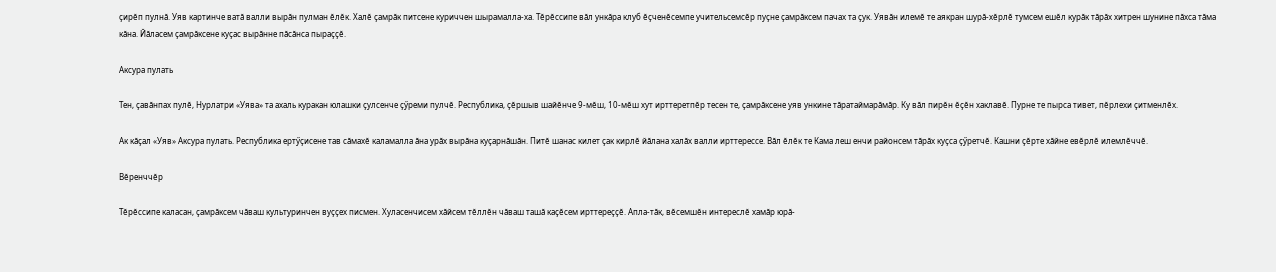çирӗп пулнă. Уяв картинче ватă валли вырăн пулман ӗлӗк. Халӗ çамрăк питсене куриччен шырамалла-ха. Тӗрӗссипе вăл ункăра клуб ӗçченӗсемпе учительсемсӗр пуçне çамрăксем пачах та çук. Уявăн илемӗ те аякран шурă-хӗрлӗ тумсем ешӗл курăк тăрăх хитрен шунине пăхса тăма кăна. Йăласем çамрăксене куçас вырăнне пăсăнса пыраççӗ.

Аксура пулать

Тен, çавăнпах пулӗ, Нурлатри «Уява» та ахаль куракан юлашки çулсенче çӳреми пулчӗ. Республика, çӗршыв шайӗнче 9-мӗш, 10-мӗш хут ирттеретпӗр тесен те, çамрăксене уяв ункине тăратаймарăмăр. Ку вăл пирӗн ӗçӗн хаклавӗ. Пурне те пырса тивет, пӗрлехи çитменлӗх.

Ак кăçал «Уяв» Аксура пулать. Республика ертӳçисене тав сăмахӗ каламалла ăна урăх вырăна куçарнăшăн. Питӗ шанас килет çак кирлӗ йăлана халăх валли ирттерессе. Вăл ӗлӗк те Кама леш енчи районсем тăрăх куçса çӳретчӗ. Кашни çӗрте хăйне евӗрлӗ илемлӗччӗ.

Вӗренччӗр

Тӗрӗссипе каласан, çамрăксем чăваш культуринчен вуççех писмен. Хуласенчисем хăйсем тӗллӗн чăваш ташă каçӗсем ирттереççӗ. Апла-тăк, вӗсемшӗн интереслӗ хамăр юрă-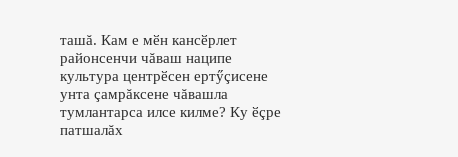ташă. Кам е мӗн кансӗрлет районсенчи чăваш наципе культура центрӗсен ертӳçисене унта çамрăксене чăвашла тумлантарса илсе килме? Ку ӗçре патшалăх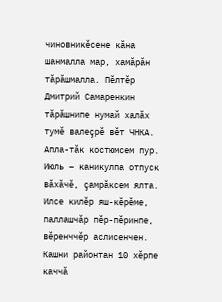чиновникӗсене кăна шанмалла мар, хамăрăн тăрăшмалла. Пӗлтӗр Дмитрий Самаренкин тăрăшнипе нумай халăх тумӗ валеçрӗ вӗт ЧНКА. Апла-тăк костюмсем пур. Июль – каникулпа отпуск вăхăчӗ, çамрăксем ялта. Илсе килӗр яш-кӗрӗме, паллашчăр пӗр-пӗринпе, вӗренччӗр аслисенчен. Кашни районтан 10 хӗрпе каччă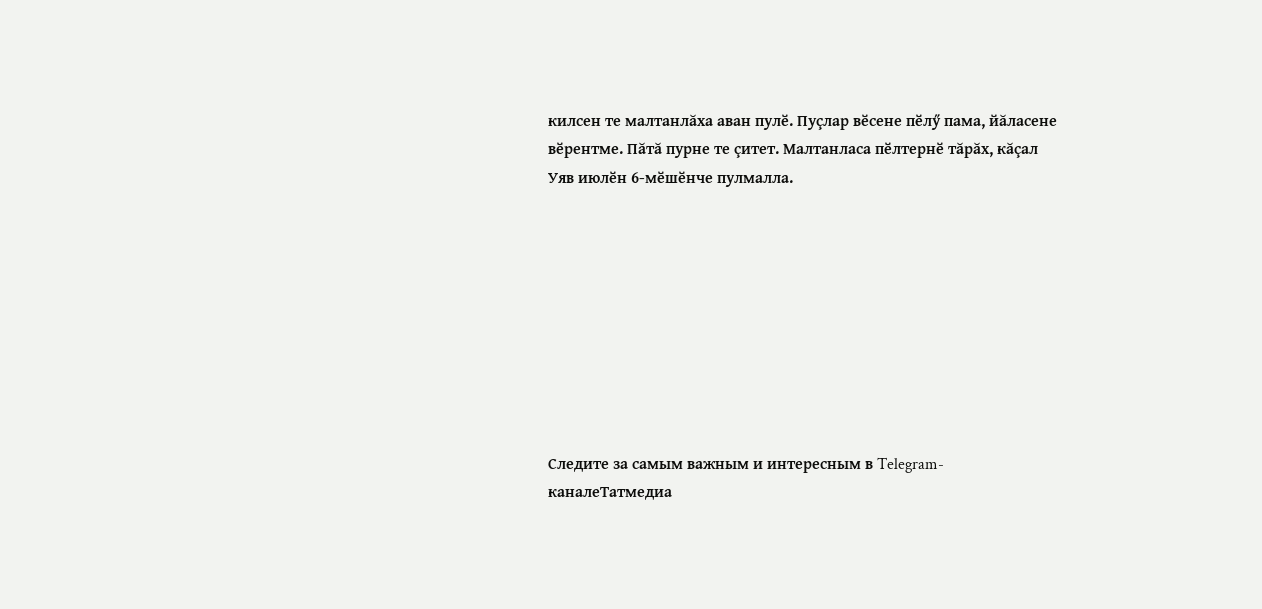килсен те малтанлăха аван пулӗ. Пуçлар вӗсене пӗлӳ пама, йăласене вӗрентме. Пăтă пурне те çитет. Малтанласа пӗлтернӗ тăрăх, кăçал Уяв июлӗн 6-мӗшӗнче пулмалла.









Следите за самым важным и интересным в Telegram-каналеТатмедиа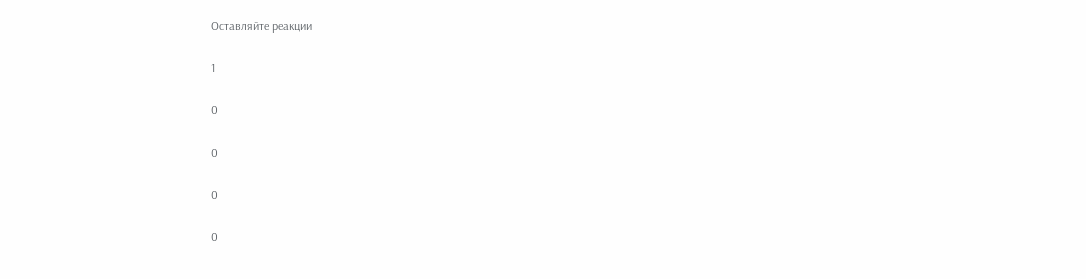Оставляйте реакции

1

0

0

0

0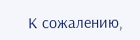К сожалению,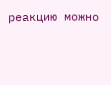реакцию можно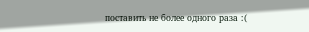поставить не более одного раза :(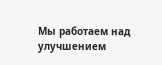Мы работаем над улучшением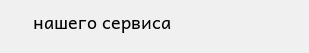нашего сервиса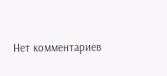Нет комментариев